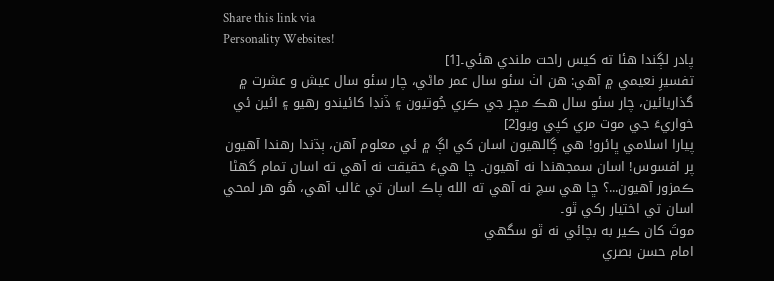Share this link via
Personality Websites!
پادر لڳندا هئا ته کيس راحت ملندي ھئي۔[1]
تفسيرِ نعيمي ۾ آهي: هن اٺ سئو سال عمر ماڻي، چار سئو سال عيش و عشرت ۾ گذاريائين، چار سئو سال هڪ مڇر جي ڪري جُوتيون ۽ ڏنڊا کائيندو رهيو ۽ ائين ئي خواريءَ جي موت مري کپي ويو[2]
پيارا اسلامي ڀائرو! ھي ڳالھيون اسان کي اڳ ۾ ئي معلوم آهن، ٻڌندا رھندا آھيون پر افسوس! اسان سمجھندا نه آھيون۔ ڇا ھيءَ حقيقت نه آھي ته اسان تمام گهڻا ڪمزور آھيون...؟ ڇا ھي سچ نه آھي ته الله پاڪ اسان تي غالب آھي، ھُو ھر لمحي اسان تي اختيار رکي ٿو۔
موتَ کان ڪير به بچائي نه ٿو سگهي
امام حسن بصري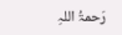رَحمۃُ اللہِ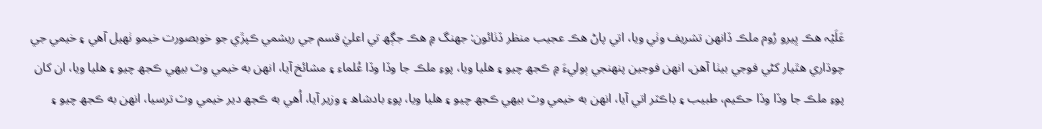عَلَیْہ ھڪ ڀيرو رُوم ملڪ ڏانهن تشريف وٺي ويا، اتي پاڻ ھڪ عجيب منظر ڏٺائون: جهنگ ۾ ھڪ جڳھ تي اعليٰ قسم جي ريشمي ڪپڙي جو خوبصورت خيمو ٺهيل آهي ۽ خيمي جي چوڌاري ھٿيار کڻي فوجي بيٺا آهن، انهن فوجين پنھنجي ٻوليءَ ۾ ڪجھ چيو ۽ ھليا ويا، پوءِ ملڪ جا وڏا وڏا عُلماء ۽ مشائخ آيا، انھن به خيمي وٽ بيهي ڪجھ چيو ۽ ھليا ويا، ان کان پوءِ ملڪ جا وڏا وڏا حڪيم، طبيب ۽ ڊاڪٽر اتي آيا، انھن به خيمي وٽ بيهي ڪجھ چيو ۽ ھليا ويا، پوءِ بادشاھ ۽ وزير آيا، اُھي به ڪجھ دير خيمي وٽ ترسيا، انهن به ڪجھ چيو ۽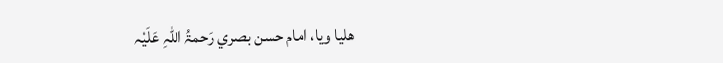ھليا ويا، امام حسن بصري رَحمۃُ اللہِ عَلَیْہ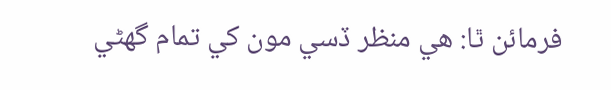فرمائن ٿا: ھي منظر ڏسي مون کي تمام گهڻي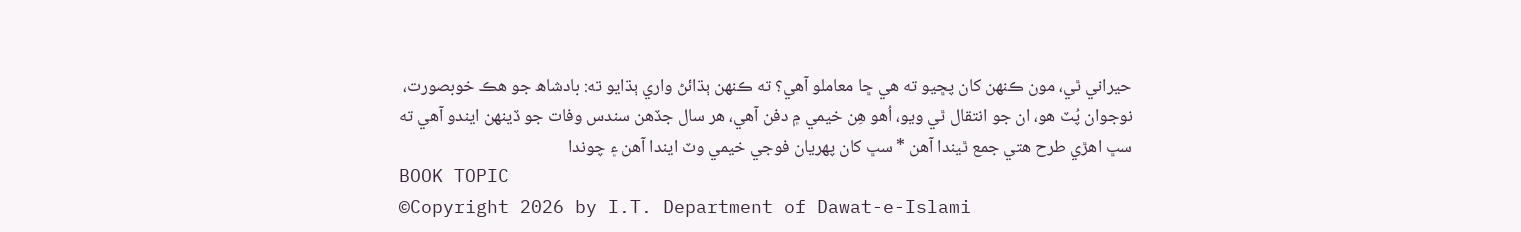حيراني ٿي، مون ڪنھن کان پڇيو ته ھي ڇا معاملو آھي؟ ته ڪنهن ٻڌائڻ واري ٻڌايو ته: بادشاھ جو ھڪ خوبصورت، نوجوان پُٽ ھو، ان جو انتقال ٿي ويو، اُھو هِن خيمي ۾ دفن آھي، ھر سال جڏھن سندس وفات جو ڏينھن ايندو آھي ته سڀ اهڙي طرح هتي جمع ٿيندا آھن * سڀ کان پھريان فوجي خيمي وٽ ايندا آهن ۽ چوندا
BOOK TOPIC
©Copyright 2026 by I.T. Department of Dawat-e-Islami